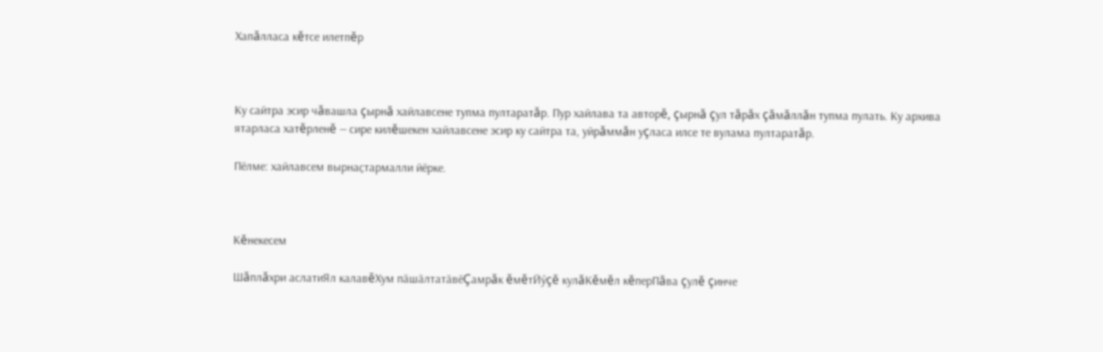Хапăлласа кĕтсе илетпĕр



Ку сайтра эсир чăвашла çырнă хайлавсене тупма пултаратăр. Пур хайлава та авторĕ, çырнă çул тăрăх çăмăллăн тупма пулать. Ку архива ятарласа хатĕрленĕ — сире килĕшекен хайлавсене эсир ку сайтра та, уйрăммăн уçласа илсе те вулама пултаратăр.

Пӗлме: хайлавсем вырнаҫтармалли йӗрке.



Кĕнекесем

Шăплăхри аслатиЯл калавĕХум пӑшӑлтатӑвӗÇамрăк ĕмĕтЙӳçĕ кулăКĕмĕл кĕперПăва çулĕ çинче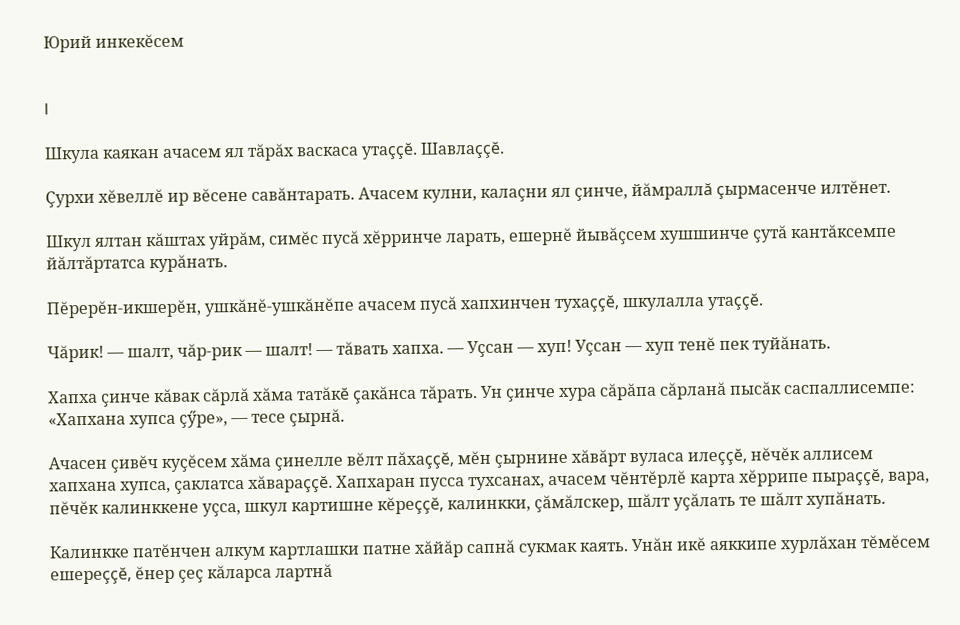Юрий инкекĕсем


I

Шкула каякан ачасем ял тăрăх васкаса утаççĕ. Шавлаççĕ.

Çурхи хĕвеллĕ ир вĕсене савăнтарать. Ачасем кулни, калаçни ял çинче, йăмраллă çырмасенче илтĕнет.

Шкул ялтан кăштах уйрăм, симĕс пусă хĕрринче ларать, ешернĕ йывăçсем хушшинче çутă кантăксемпе йăлтăртатса курăнать.

Пĕрерĕн-икшерĕн, ушкăнĕ-ушкăнĕпе ачасем пусă хапхинчен тухаççĕ, шкулалла утаççĕ.

Чăрик! — шалт, чăр-рик — шалт! — тăвать хапха. — Уçсан — хуп! Уçсан — хуп тенĕ пек туйăнать.

Хапха çинче кăвак сăрлă хăма татăкĕ çакăнса тăрать. Ун çинче хура сăрăпа сăрланă пысăк саспаллисемпе: «Хапхана хупса çӳре», — тесе çырнă.

Ачасен çивĕч куçĕсем хăма çинелле вĕлт пăхаççĕ, мĕн çырнине хăвăрт вуласа илеççĕ, нĕчĕк аллисем хапхана хупса, çаклатса хăвараççĕ. Хапхаран пусса тухсанах, ачасем чĕнтĕрлĕ карта хĕррипе пыраççĕ, вара, пĕчĕк калинккене уçса, шкул картишне кĕреççĕ, калинкки, çăмăлскер, шăлт уçăлать те шăлт хупăнать.

Калинкке патĕнчен алкум картлашки патне хăйăр сапнă сукмак каять. Унăн икĕ аяккипе хурлăхан тĕмĕсем ешереççĕ, ĕнер çеç кăларса лартнă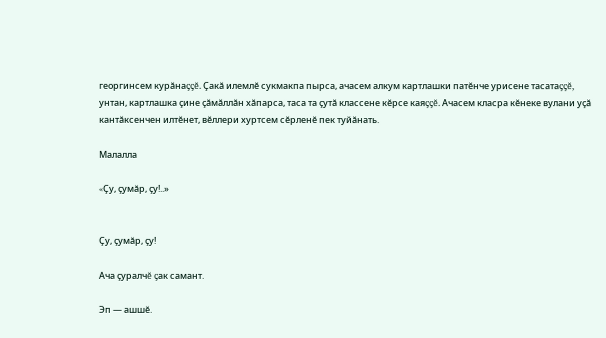георгинсем курăнаççĕ. Çакă илемлĕ сукмакпа пырса, ачасем алкум картлашки патĕнче урисене тасатаççĕ, унтан, картлашка çине çăмăллăн хăпарса, таса та çутă классене кĕрсе каяççĕ. Ачасем класра кĕнеке вулани уçă кантăксенчен илтĕнет, вĕллери хуртсем сĕрленĕ пек туйăнать.

Малалла

«Çу, çумăр, çу!..»


Çу, çумăр, çу!

Ача çуралчĕ çак самант.

Эп — ашшĕ.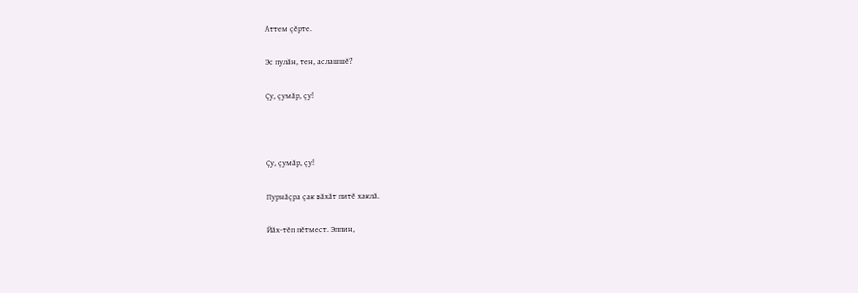Аттем çĕрте.

Эс пулăн, тен, аслашшĕ?

Çу, çумăр, çу!



Çу, çумăр, çу!

Пурнăçра çак вăхăт питĕ хаклă.

Йăх-тĕп пĕтмест. Эппин,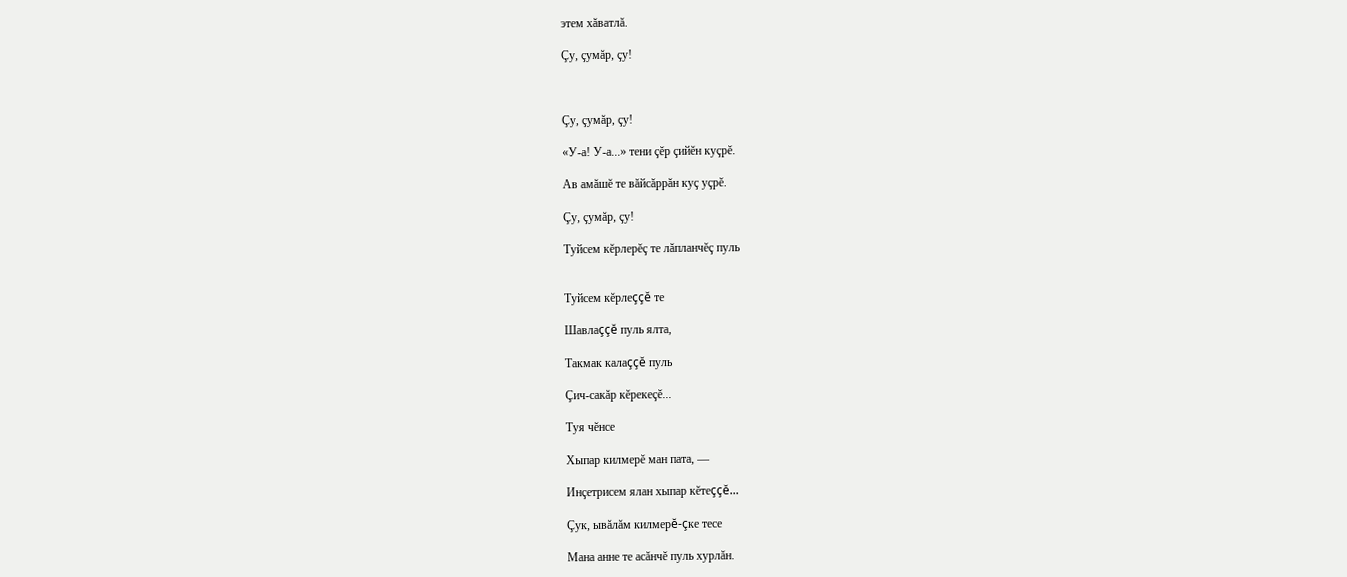этем хăватлă.

Çу, çумăр, çу!



Çу, çумăр, çу!

«У-а! У-а...» тени çĕр çийĕн куçрĕ.

Ав амăшĕ те вăйсăррăн куç уçрĕ.

Çу, çумăр, çу!

Туйсем кĕрлерĕç те лăпланчĕç пуль


Туйсем кĕрлеççĕ те

Шавлаççĕ пуль ялта,

Такмак калаççĕ пуль

Çич-сакăр кĕрекеçĕ...

Туя чĕнсе

Хыпар килмерĕ ман пата, —

Инçетрисем ялан хыпар кĕтеççĕ...

Çук, ывăлăм килмерĕ-çке тесе

Мана анне те асăнчĕ пуль хурлăн.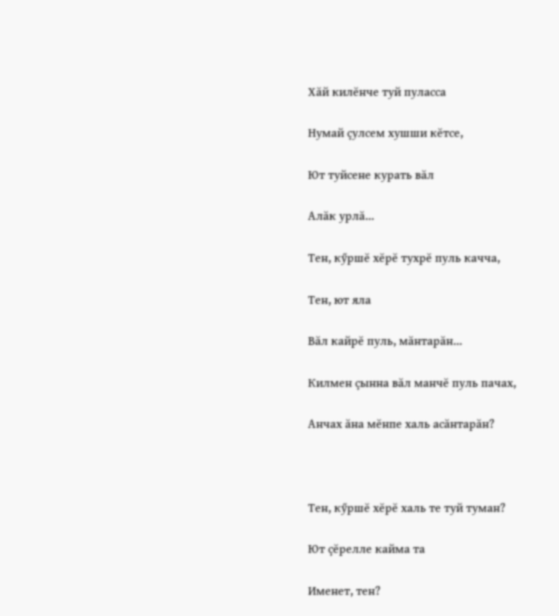Хăй килĕнче туй пуласса

Нумай çулсем хушши кĕтсе,

Ют туйсене курать вăл

Алăк урлă...

Тен, кӳршĕ хĕрĕ тухрĕ пуль качча,

Тен, ют яла

Вăл кайрĕ пуль, мăнтарăн...

Килмен çынна вăл манчĕ пуль пачах,

Анчах ăна мĕнпе халь асăнтарăн?



Тен, кӳршĕ хĕрĕ халь те туй туман?

Ют çĕрелле кайма та

Именет, тен?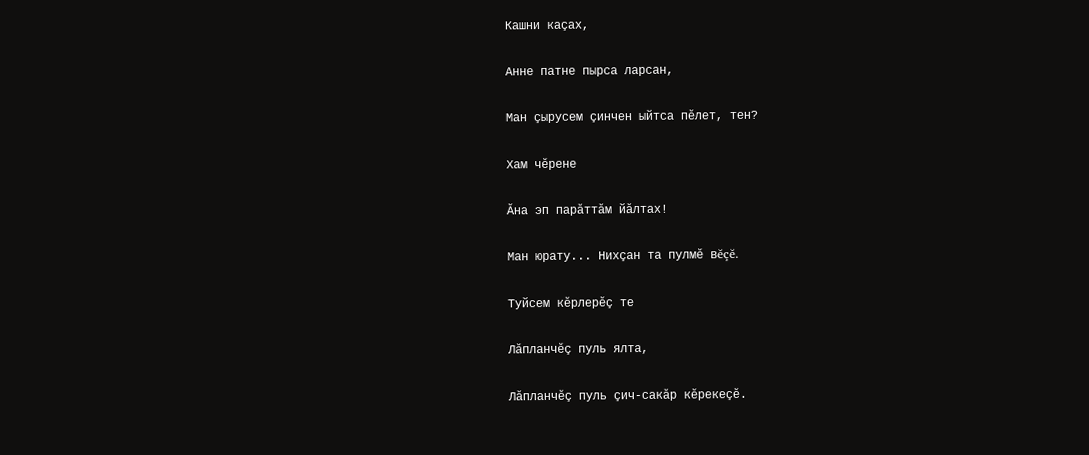Кашни каçах,

Анне патне пырса ларсан,

Ман çырусем çинчен ыйтса пĕлет, тен?

Хам чĕрене

Ăна эп парăттăм йăлтах!

Ман юрату... Нихçан та пулмĕ вĕçĕ.

Туйсем кĕрлерĕç те

Лăпланчĕç пуль ялта,

Лăпланчĕç пуль çич-сакăр кĕрекеçĕ.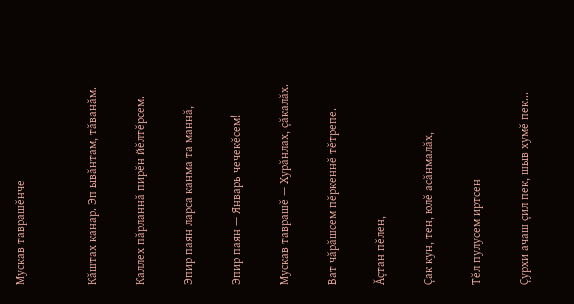Мускав таврашĕнче


Кăштах канар. Эп ывăнтам, тăванăм.

Каллех пăрланнă пирĕн йĕлтĕрсем.

Эпир паян ларса канма та маннă,

Эпир паян — Январь чечекĕсем!

Мускав таврашĕ — Хурăнлах, çăкалăх.

Ват чăрăшсем пĕркеннĕ тĕтрепе.

Ăçтан пĕлен,

Çак кун, тен, юлĕ асăнмалăх,

Тĕл пулусем иртсен

Çурхи ачаш çил пек, шыв хумĕ пек...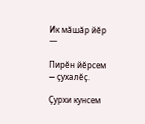Ик мăшăр йĕр —

Пирĕн йĕрсем — çухалĕç.

Çурхи кунсем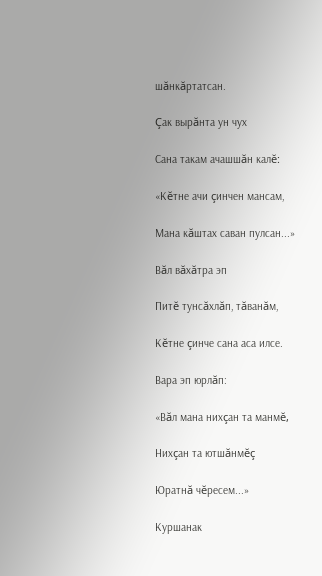шăнкăртатсан.

Çак вырăнта ун чух

Сана такам ачашшăн калĕ:

«Кĕтне ачи çинчен мансам,

Мана кăштах саван пулсан...»

Вăл вăхăтра эп

Питĕ тунсăхлăп, тăванăм,

Кĕтне çинче сана аса илсе.

Вара эп юрлăп:

«Вăл мана нихçан та манмĕ,

Нихçан та ютшăнмĕç

Юратнă чĕресем...»

Куршанак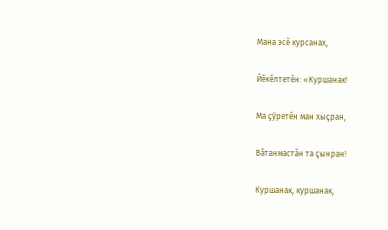Мана эсĕ курсанах,

Йĕкĕлтетĕн: «Куршанак!

Ма çӳретĕн ман хыçран,

Вăтанмастăн та çынран!

Куршанак, куршанак,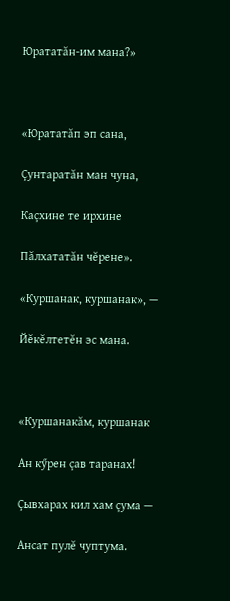Юрататăн-им мана?»



«Юрататăп эп сана,

Çунтаратăн ман чуна,

Каçхине те ирхине

Пăлхататăн чĕрене».

«Куршанак, куршанак», —

Йĕкĕлтетĕн эс мана.



«Куршанакăм, куршанак

Ан кӳрен çав таранах!

Çывхарах кил хам çума —

Ансат пулĕ чуптума.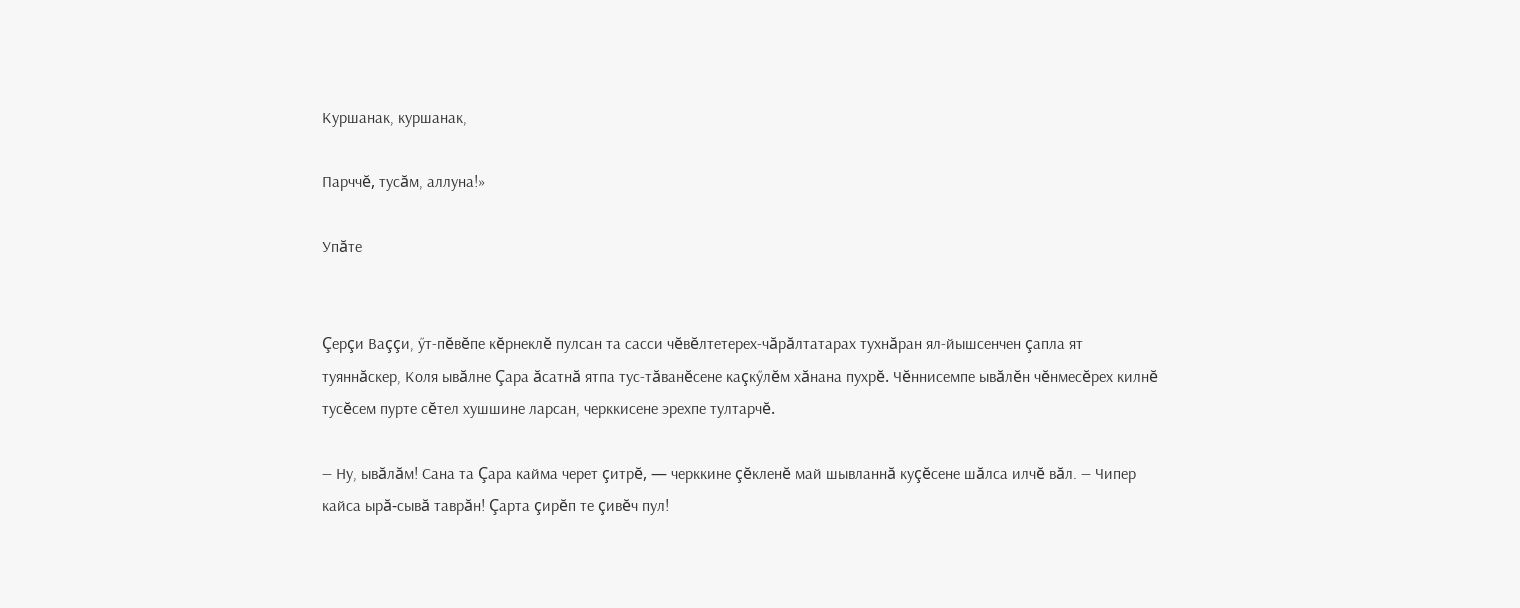Куршанак, куршанак,

Парччĕ, тусăм, аллуна!»

Упăте


Çерçи Ваççи, ӳт-пĕвĕпе кĕрнеклĕ пулсан та сасси чĕвĕлтетерех-чăрăлтатарах тухнăран ял-йышсенчен çапла ят туяннăскер, Коля ывăлне Çара ăсатнă ятпа тус-тăванĕсене каçкӳлĕм хăнана пухрĕ. Чĕннисемпе ывăлĕн чĕнмесĕрех килнĕ тусĕсем пурте сĕтел хушшине ларсан, черккисене эрехпе тултарчĕ.

— Ну, ывăлăм! Сана та Çара кайма черет çитрĕ, — черккине çĕкленĕ май шывланнă куçĕсене шăлса илчĕ вăл. — Чипер кайса ырă-сывă таврăн! Çарта çирĕп те çивĕч пул!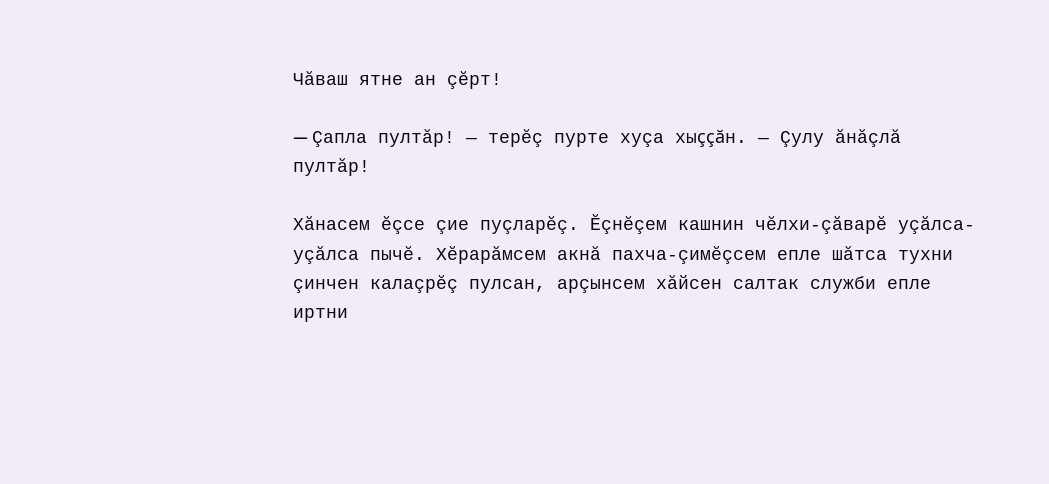Чăваш ятне ан çĕрт!

— Çапла пултăр! — терĕç пурте хуçа хыççăн. — Çулу ăнăçлă пултăр!

Хăнасем ĕçсе çие пуçларĕç. Ĕçнĕçем кашнин чĕлхи-çăварĕ уçăлса-уçăлса пычĕ. Хĕрарăмсем акнă пахча-çимĕçсем епле шăтса тухни çинчен калаçрĕç пулсан, арçынсем хăйсен салтак служби епле иртни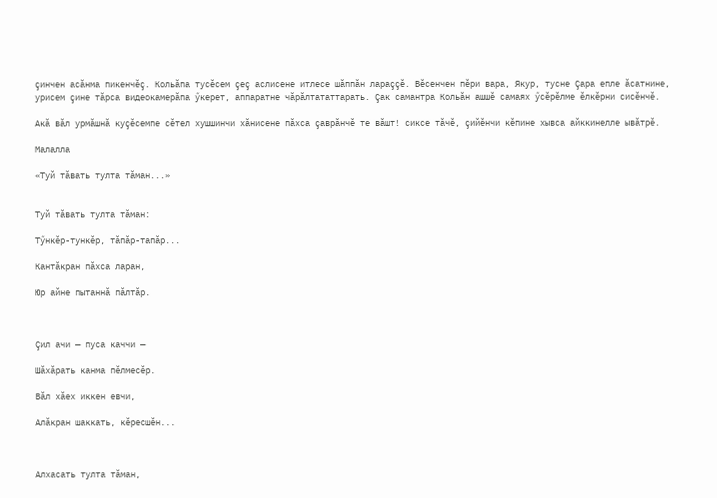çинчен асăнма пикенчĕç. Кольăпа тусĕсем çеç аслисене итлесе шăппăн лараççĕ. Вĕсенчен пĕри вара, Якур, тусне Çара епле ăсатнине, урисем çине тăрса видеокамерăпа ӳкерет, аппаратне чăрăлтататтарать. Çак самантра Кольăн ашшĕ самаях ӳсĕрĕлме ĕлкĕрни сисĕнчĕ.

Акă вăл урмăшнă куçĕсемпе сĕтел хушшинчи хăнисене пăхса çаврăнчĕ те вăшт! сиксе тăчĕ, çийĕнчи кĕпине хывса айккинелле ывăтрĕ.

Малалла

«Туй тăвать тулта тăман...»


Туй тăвать тулта тăман:

Тӳнкĕр-тункĕр, тăпăр-тапăр...

Кантăкран пăхса ларан,

Юр айне пытаннă пăлтăр.



Çил ачи — пуса каччи —

Шăхăрать канма пĕлмесĕр.

Вăл хăех иккен евчи,

Алăкран шаккать, кĕресшĕн...



Алхасать тулта тăман,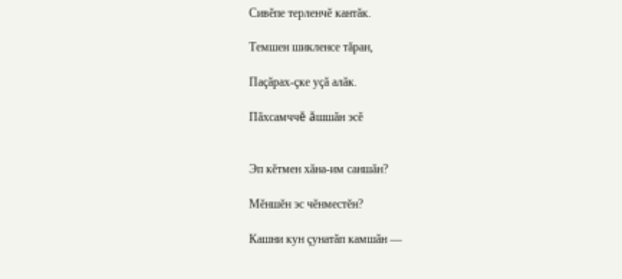Сивĕпе терленчĕ кантăк.

Темшен шикленсе тăран,

Паçăрах-çке уçă алăк.

Пăхсамччĕ ăшшăн эсĕ


Эп кĕтмен хăна-им саншăн?

Мĕншĕн эс чĕнместĕн?

Кашни кун çунатăп камшăн —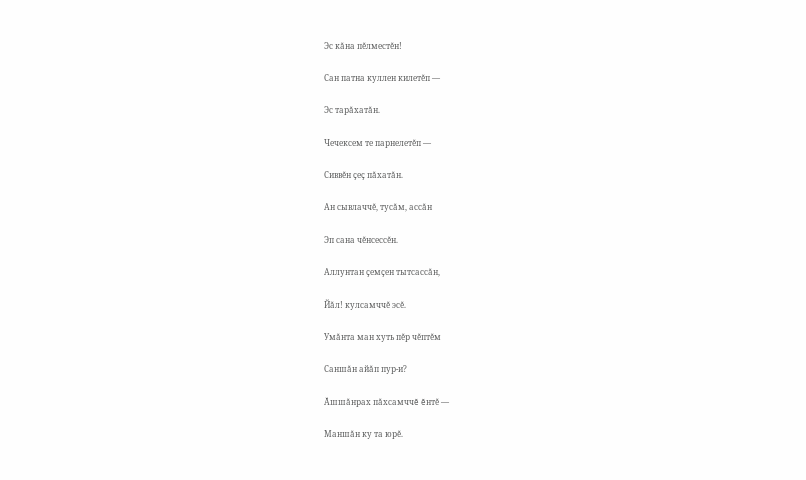Эс кăна пĕлместĕн!

Сан патна куллен килетĕп —

Эс тарăхатăн.

Чечексем те парнелетĕп —

Сиввĕн çеç пăхатăн.

Ан сывлаччĕ, тусăм, ассăн

Эп сана чĕнсессĕн.

Аллунтан çемçен тытсассăн,

Йăл! кулсамччĕ эсĕ.

Умăнта ман хуть пĕр чĕптĕм

Саншăн айăп пур-и?

Ăшшăнрах пăхсамччĕ ĕнтĕ —

Маншăн ку та юрĕ.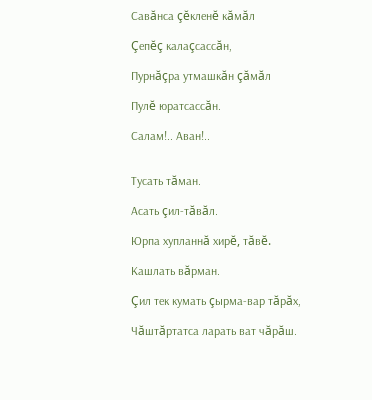Савăнса çĕкленĕ кăмăл

Çепĕç калаçсассăн,

Пурнăçра утмашкăн çăмăл

Пулĕ юратсассăн.

Салам!.. Аван!..


Тусать тăман.

Асать çил-тăвăл.

Юрпа хупланнă хирĕ, тăвĕ.

Кашлать вăрман.

Çил тек кумать çырма-вар тăрăх,

Чăштăртатса ларать ват чăрăш.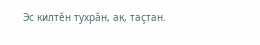Эс килтĕн тухрăн, ак, таçтан.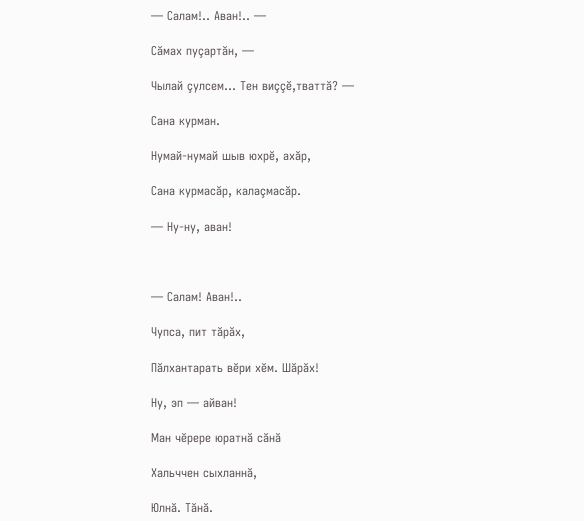— Салам!.. Аван!.. —

Сăмах пуçартăн, —

Чылай çулсем... Тен виççĕ,тваттă? —

Сана курман.

Нумай-нумай шыв юхрĕ, ахăр,

Сана курмасăр, калаçмасăр.

— Ну-ну, аван!



— Салам! Аван!..

Чупса, пит тăрăх,

Пăлхантарать вĕри хĕм. Шăрăх!

Ну, эп — айван!

Ман чĕрере юратнă сăнă

Хальччен сыхланнă,

Юлнă. Тăнă.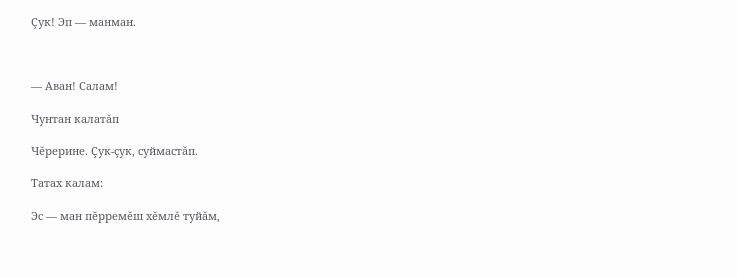Çук! Эп — манман.



— Аван! Салам!

Чунтан калатăп

Чĕрерине. Çук-çук, суймастăп.

Татах калам:

Эс — ман пĕрремĕш хĕмлĕ туйăм,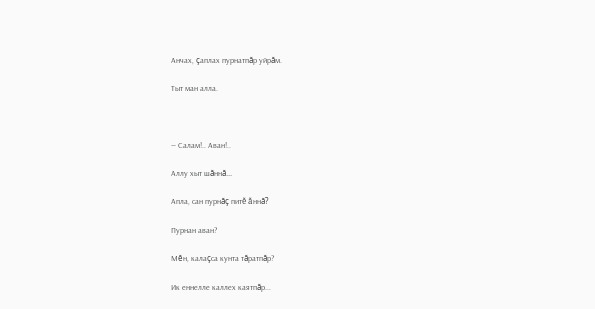Анчах, çаплах пурнатпăр уйрăм.

Тыт ман алла.



— Салам!.. Аван!..

Аллу хыт шăннă...

Апла, сан пурнăç питĕ ăннă?

Пурнан аван?

Мĕн, калаçса кунта тăратпăр?

Ик еннелле каллех каятпăр...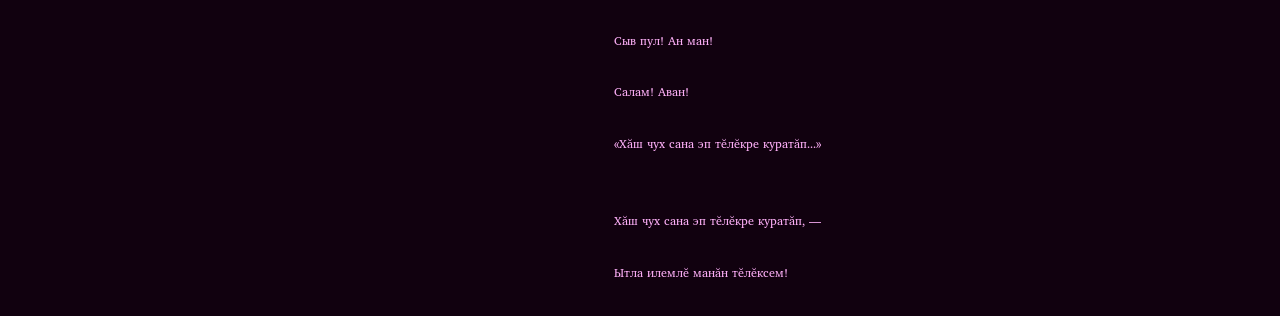Сыв пул! Ан ман!

Салам! Аван!

«Хăш чух сана эп тĕлĕкре куратăп...»


Хăш чух сана эп тĕлĕкре куратăп, —

Ытла илемлĕ манăн тĕлĕксем!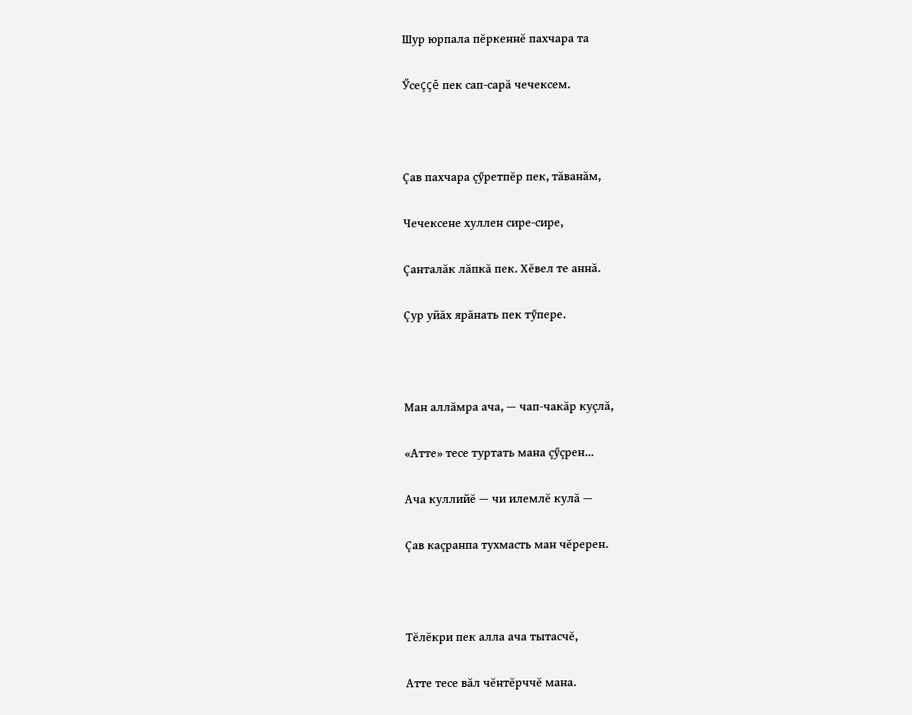Шур юрпала пĕркеннĕ пахчара та

Ӳсеççĕ пек сап-сарă чечексем.



Çав пахчара çӳретпĕр пек, тăванăм,

Чечексене хуллен сире-сире,

Çанталăк лăпкă пек. Хĕвел те аннă.

Çур уйăх ярăнать пек тӳпере.



Ман аллăмра ача, — чап-чакăр куçлă,

«Атте» тесе туртать мана çӳçрен...

Ача куллийĕ — чи илемлĕ кулă —

Çав каçранпа тухмасть ман чĕререн.



Тĕлĕкри пек алла ача тытасчĕ,

Атте тесе вăл чĕнтĕрччĕ мана.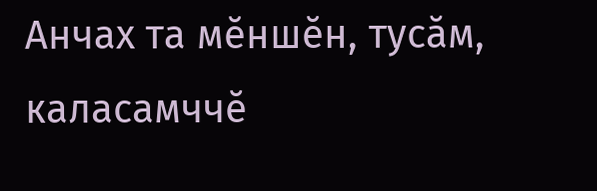Анчах та мĕншĕн, тусăм, каласамччĕ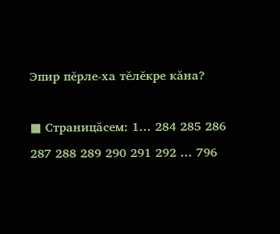Эпир пĕрле-ха тĕлĕкре кăна?

■ Страницăсем: 1... 284 285 286 287 288 289 290 291 292 ... 796